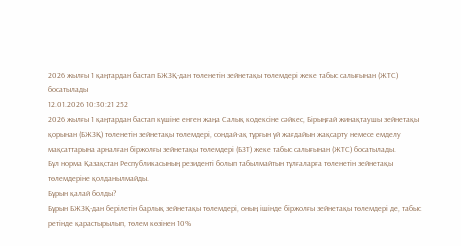2026 жылғы 1 қаңтардан бастап БЖЗҚ-дан төленетін зейнетақы төлемдері жеке табыс салығынан (ЖТС) босатылады
12.01.2026 10:30:21 252
2026 жылғы 1 қаңтардан бастап күшіне енген жаңа Салық кодексіне сәйкес, Бірыңғай жинақтаушы зейнетақы қорынан (БЖЗҚ) төленетін зейнетақы төлемдері, сондай-ақ тұрғын үй жағдайын жақсарту немесе емделу мақсаттарына арналған біржолғы зейнетақы төлемдері (БЗТ) жеке табыс салығынан (ЖТС) босатылады.
Бұл норма Қазақстан Республикасының резиденті болып табылмайтын тұлғаларға төленетін зейнетақы төлемдеріне қолданылмайды.
Бұрын қалай болды?
Бұрын БЖЗҚ-дан берілетін барлық зейнетақы төлемдері, оның ішінде біржолғы зейнетақы төлемдері де, табыс ретінде қарастырылып, төлем көзінен 10%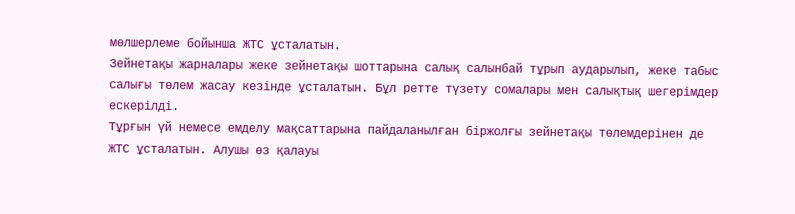мөлшерлеме бойынша ЖТС ұсталатын.
Зейнетақы жарналары жеке зейнетақы шоттарына салық салынбай тұрып аударылып, жеке табыс салығы төлем жасау кезінде ұсталатын. Бұл ретте түзету сомалары мен салықтық шегерімдер ескерілді.
Тұрғын үй немесе емделу мақсаттарына пайдаланылған біржолғы зейнетақы төлемдерінен де ЖТС ұсталатын. Алушы өз қалауы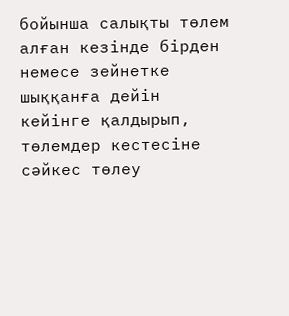бойынша салықты төлем алған кезінде бірден немесе зейнетке шыққанға дейін кейінге қалдырып, төлемдер кестесіне сәйкес төлеу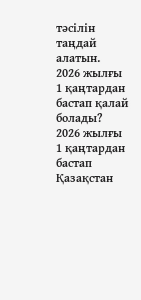тәсілін таңдай алатын.
2026 жылғы 1 қаңтардан бастап қалай болады?
2026 жылғы 1 қаңтардан бастап Қазақстан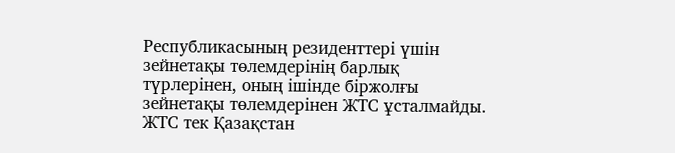Республикасының резиденттері үшін зейнетақы төлемдерінің барлық түрлерінен, оның ішінде біржолғы зейнетақы төлемдерінен ЖТС ұсталмайды. ЖТС тек Қазақстан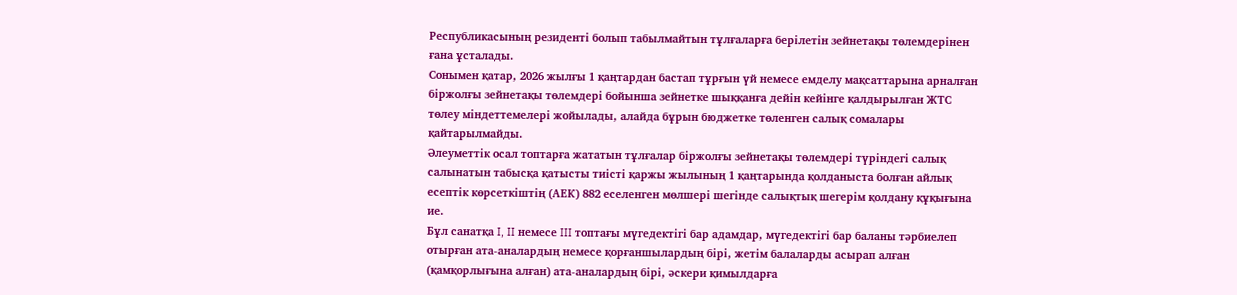Республикасының резиденті болып табылмайтын тұлғаларға берілетін зейнетақы төлемдерінен ғана ұсталады.
Сонымен қатар, 2026 жылғы 1 қаңтардан бастап тұрғын үй немесе емделу мақсаттарына арналған біржолғы зейнетақы төлемдері бойынша зейнетке шыққанға дейін кейінге қалдырылған ЖТС төлеу міндеттемелері жойылады, алайда бұрын бюджетке төленген салық сомалары қайтарылмайды.
Әлеуметтік осал топтарға жататын тұлғалар біржолғы зейнетақы төлемдері түріндегі салық салынатын табысқа қатысты тиісті қаржы жылының 1 қаңтарында қолданыста болған айлық есептік көрсеткіштің (АЕК) 882 еселенген мөлшері шегінде салықтық шегерім қолдану құқығына ие.
Бұл санатқа I, II немесе III топтағы мүгедектігі бар адамдар, мүгедектігі бар баланы тәрбиелеп отырған ата-аналардың немесе қорғаншылардың бірі, жетім балаларды асырап алған (қамқорлығына алған) ата-аналардың бірі, әскери қимылдарға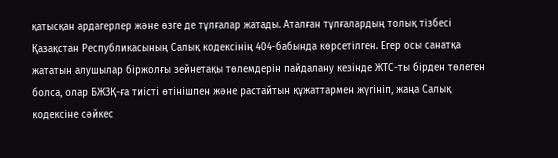қатысқан ардагерлер және өзге де тұлғалар жатады. Аталған тұлғалардың толық тізбесі Қазақстан Республикасының Салық кодексінің 404-бабында көрсетілген. Егер осы санатқа жататын алушылар біржолғы зейнетақы төлемдерін пайдалану кезінде ЖТС-ты бірден төлеген болса, олар БЖЗҚ-ға тиісті өтінішпен және растайтын құжаттармен жүгініп, жаңа Салық кодексіне сәйкес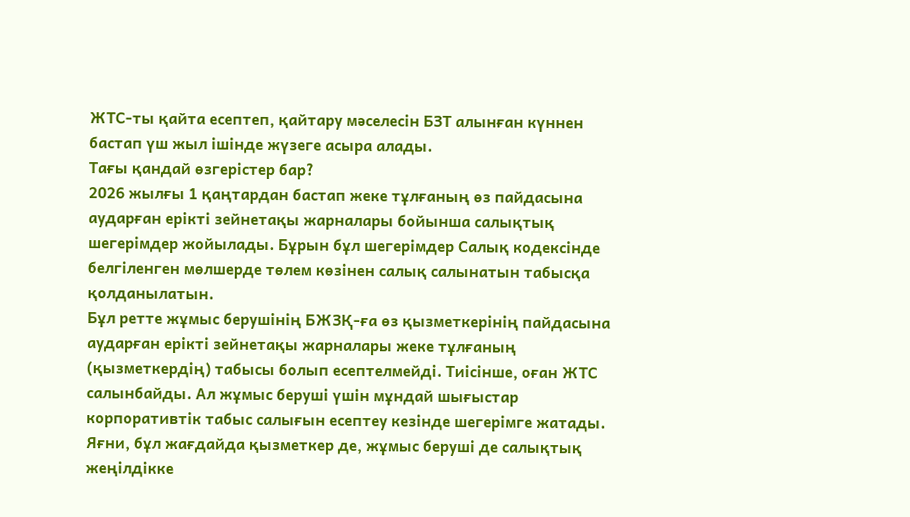ЖТС-ты қайта есептеп, қайтару мәселесін БЗТ алынған күннен бастап үш жыл ішінде жүзеге асыра алады.
Тағы қандай өзгерістер бар?
2026 жылғы 1 қаңтардан бастап жеке тұлғаның өз пайдасына аударған ерікті зейнетақы жарналары бойынша салықтық шегерімдер жойылады. Бұрын бұл шегерімдер Салық кодексінде белгіленген мөлшерде төлем көзінен салық салынатын табысқа қолданылатын.
Бұл ретте жұмыс берушінің БЖЗҚ-ға өз қызметкерінің пайдасына аударған ерікті зейнетақы жарналары жеке тұлғаның (қызметкердің) табысы болып есептелмейді. Тиісінше, оған ЖТС салынбайды. Ал жұмыс беруші үшін мұндай шығыстар корпоративтік табыс салығын есептеу кезінде шегерімге жатады.
Яғни, бұл жағдайда қызметкер де, жұмыс беруші де салықтық жеңілдікке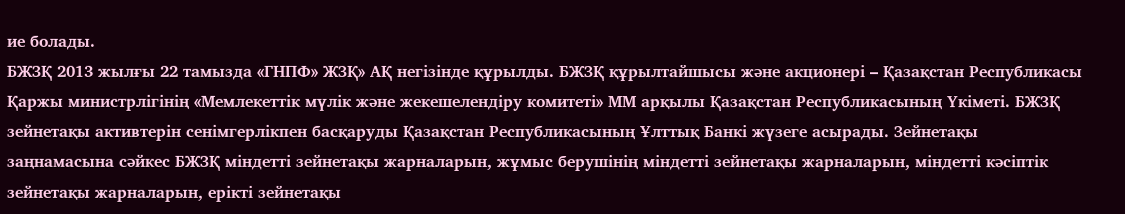ие болады.
БЖЗҚ 2013 жылғы 22 тамызда «ГНПФ» ЖЗҚ» АҚ негізінде құрылды. БЖЗҚ құрылтайшысы және акционері – Қазақстан Республикасы Қаржы министрлігінің «Мемлекеттік мүлік және жекешелендіру комитеті» ММ арқылы Қазақстан Республикасының Үкіметі. БЖЗҚ зейнетақы активтерін сенімгерлікпен басқаруды Қазақстан Республикасының Ұлттық Банкі жүзеге асырады. Зейнетақы заңнамасына сәйкес БЖЗҚ міндетті зейнетақы жарналарын, жұмыс берушінің міндетті зейнетақы жарналарын, міндетті кәсіптік зейнетақы жарналарын, ерікті зейнетақы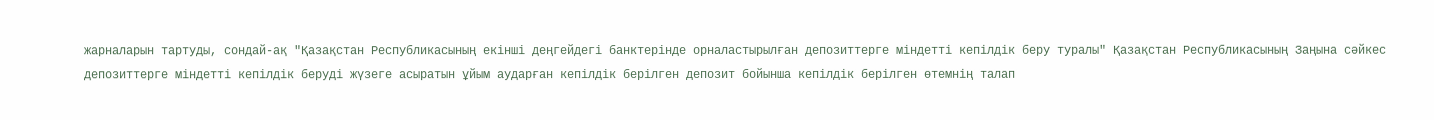жарналарын тартуды, сондай-ақ "Қазақстан Республикасының екінші деңгейдегі банктерінде орналастырылған депозиттерге міндетті кепілдік беру туралы" Қазақстан Республикасының Заңына сәйкес депозиттерге міндетті кепілдік беруді жүзеге асыратын ұйым аударған кепілдік берілген депозит бойынша кепілдік берілген өтемнің талап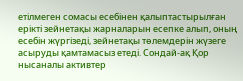етілмеген сомасы есебінен қалыптастырылған ерікті зейнетақы жарналарын есепке алып, оның есебін жүргізеді, зейнетақы төлемдерін жүзеге асыруды қамтамасыз етеді. Сондай-ақ Қор нысаналы активтер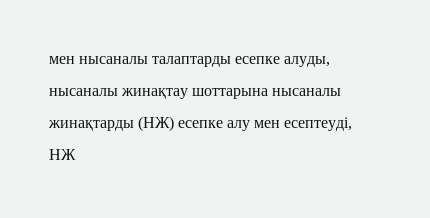мен нысаналы талаптарды есепке алуды, нысаналы жинақтау шоттарына нысаналы жинақтарды (НЖ) есепке алу мен есептеуді, НЖ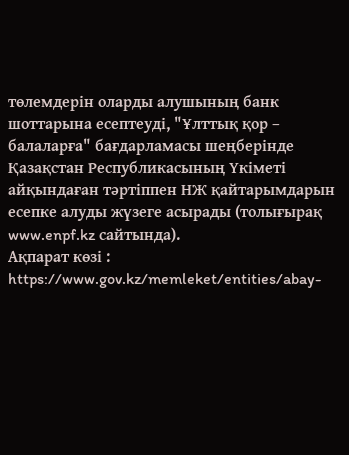төлемдерін оларды алушының банк шоттарына есептеуді, "Ұлттық қор – балаларға" бағдарламасы шеңберінде Қазақстан Республикасының Үкіметі айқындаған тәртіппен НЖ қайтарымдарын есепке алуды жүзеге асырады (толығырақ www.enpf.kz сайтында).
Ақпарат көзі : https://www.gov.kz/memleket/entities/abay-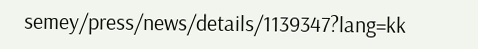semey/press/news/details/1139347?lang=kk